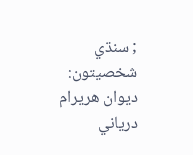; سنڌي شخصيتون: ديوان هريرام درياني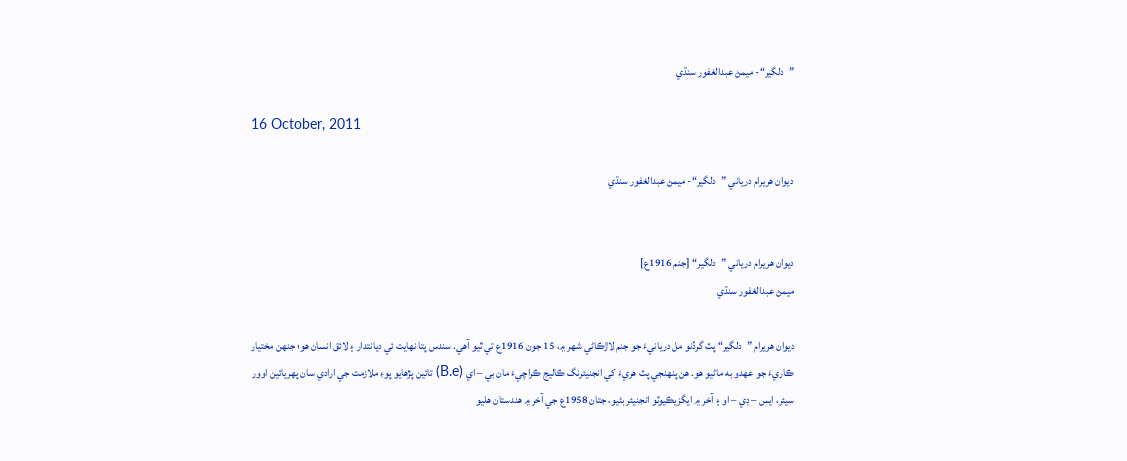”دلگير“- ميمڻ عبدالغفور سنڌي

16 October, 2011

ديوان هريرام درياني ”دلگير“- ميمڻ عبدالغفور سنڌي


ديوان هريرام درياني ”دلگير“ [جنم 1916ع]
ميمڻ عبدالغفور سنڌي

ديوان هريرام ”دلگير“ پٽ گرڏنو مل دريانيءَ جو جنم لاڙڪاڻي شهر ۾، 15 جون 1916ع تي ٿيو آهي. سندس پتا نهايت ئي ديانتدار ۽ لائق انسان هو؛ جنهن مختيار ڪاريءَ جو عهدو به ماڻيو هو. هن پنهنجي پٽ هريءَ کي انجنيئرنگ ڪاليج ڪراچيءَ مان بي – اي (B.e) تائين پڙهايو پوءِ ملازمت جي ارادي سان پهريائين اوور سيئر، ايس – ڊي – او ۽ آخر ۾ ايگزيڪيوٽو انجنيئر بڻيو، جتان 1958ع جي آخر ۾ هندستان هليو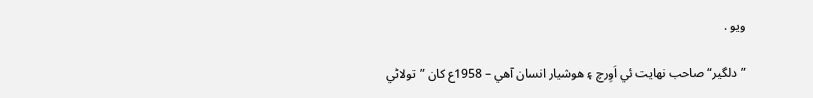ويو .

”دلگير“ صاحب نهايت ئي اَوِرچ ۽ هوشيار انسان آهي – 1958ع کان ”تولاڻي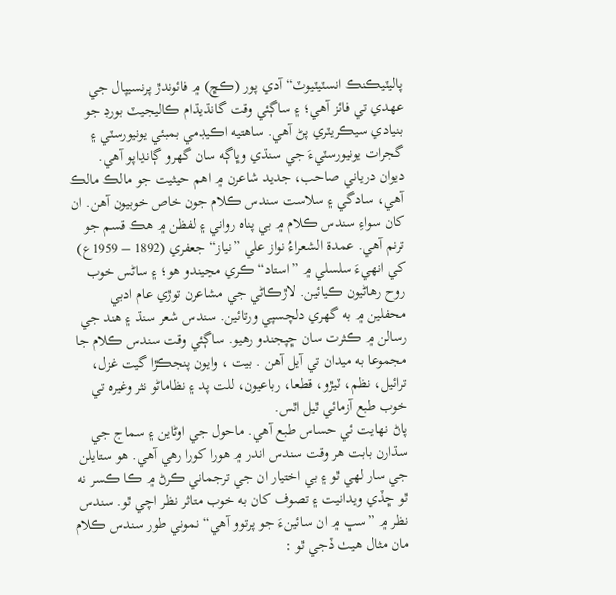پاليٽيڪنڪ انسٽيٽيوٽ“ آدي پور (ڪڇ) ۾ فائوندڙ پرنسيپال جي عهدي تي فائز آهي؛ ۽ ساڳئي وقت گانڌيڌام ڪاليجيٽ بورڊ جو بنيادي سيڪريٽري پڻ آهي. ساهتيه اڪيڊمي بمبئي يونيورسٽي ۽ گجرات يونيورسٽيءَ جي سنڌي وڀاڳه سان گهرو ڳانڍاپو آهي.
ديوان درياني صاحب، جديد شاعرن ۾ اهم حيثيت جو مالڪ مالڪ آهي، سادگي ۽ سلاست سندس ڪلام جون خاص خوبيون آهن. ان کان سواءِ سندس ڪلام ۾ بي پناه رواني ۽ لفظن ۾ هڪ قسم جو ترنم آهي. عمدة الشعراءُ نواز علي ”نياز“ جعفري (1892 – 1959ع) کي انهيءَ سلسلي ۾ ”استاد“ ڪري مڃيندو هو؛ ۽ ساڻس خوب روح رهاڻيون ڪيائين. لاڙڪاڻي جي مشاعرن توڙي عام ادبي محفلين ۾ به گهري دلچسپي ورتائين. سندس شعر سنڌ ۽ هند جي رسالن ۾ ڪثرت سان ڇپجندو رهيو. ساڳئي وقت سندس ڪلام جا مجموعا به ميدان تي آيل آهن . بيت ، وايون پنجڪڙا گيت غزل، ترائيل، نظم، ٽيڙو، قطعا، رباعيون، للت پد ۽ نظاماڻو نثر وغيره تي خوب طبع آزمائي ٿيل اٿس.
پاڻ نهايت ئي حساس طبع آهي. ماحول جي اوڻاين ۽ سماج جي سڌارن بابت هر وقت سندس اندر ۾ هورا کورا رهي آهي. هو ستايلن جي سار لهي ٿو ۽ بي اختيار ان جي ترجماني ڪرڻ ۾ ڪا ڪسر نه ٿو ڇڏي ويدانيت ۽ تصوف کان به خوب متاثر نظر اچي ٿو. سندس نظر ۾ ”سڀ ۾ ان سائينءَ جو پرتوو آهي“ نموني طور سندس ڪلام مان مثال هيٺ ڏجي ٿو :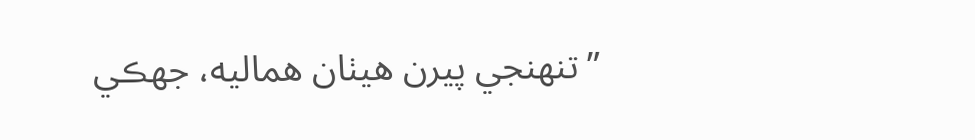”تنهنجي پيرن هيٺان هماليه، جهڪي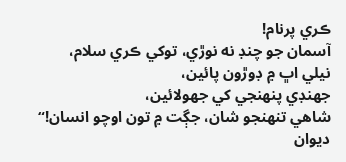ڪري پرنام!
آسمان جو چنڊ نه نوڙي، توکي ڪري سلام،
نيلي اڀ ۾ ڊوڙون پائين،
جهنڊي پنهنجي کي جهولائين،
شاهي تنهنجو شان، جڳت ۾ تون اوچو انسان!“
ديوان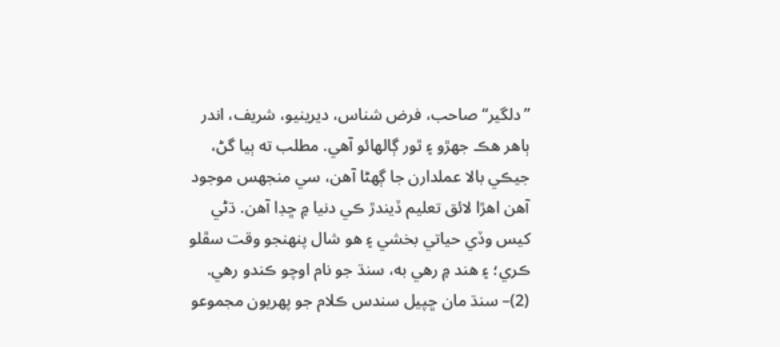”دلگير“ صاحب، فرض شناس، ديرينيو، شريف، اندر ٻاهر هڪ جهڙو ۽ ٿور ڳالهائو آهي. مطلب ته ٻيا گڻ، جيڪي بالا عملدارن جا ڳهڻا آهن، سي منجهس موجود آهن اهڙا لائق تعليم ڏيندڙ ڪي دنيا ۾ ڇڊا آهن. ڌڻي کيس وڏي حياتي بخشي ۽ هو شال پنهنجو وقت سڦلو ڪري؛ ۽ هند ۾ رهي به، سنڌ جو نام اوچو ڪندو رهي.
(2)– سنڌ مان ڇپيل سندس ڪلام جو پهريون مجموعو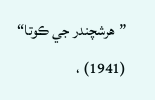”هرشچندر جي ڪوتا“ (1941) ،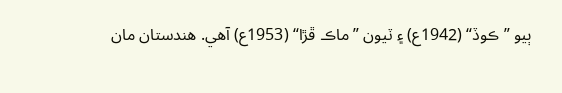ٻيو ”ڪوڏ“ (1942ع) ۽ ٽيون ”ماڪ ڦڙا“ (1953ع) آهي. هندستان مان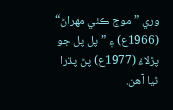وري ”موج ڪئي مهراڻ“ (1966ع) ۽ ”پل پل جو پڙلاءُ (1977ع) پڻ پڌرا ٿيا آهن.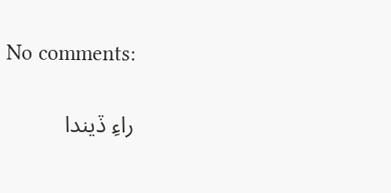No comments:

راءِ ڏيندا